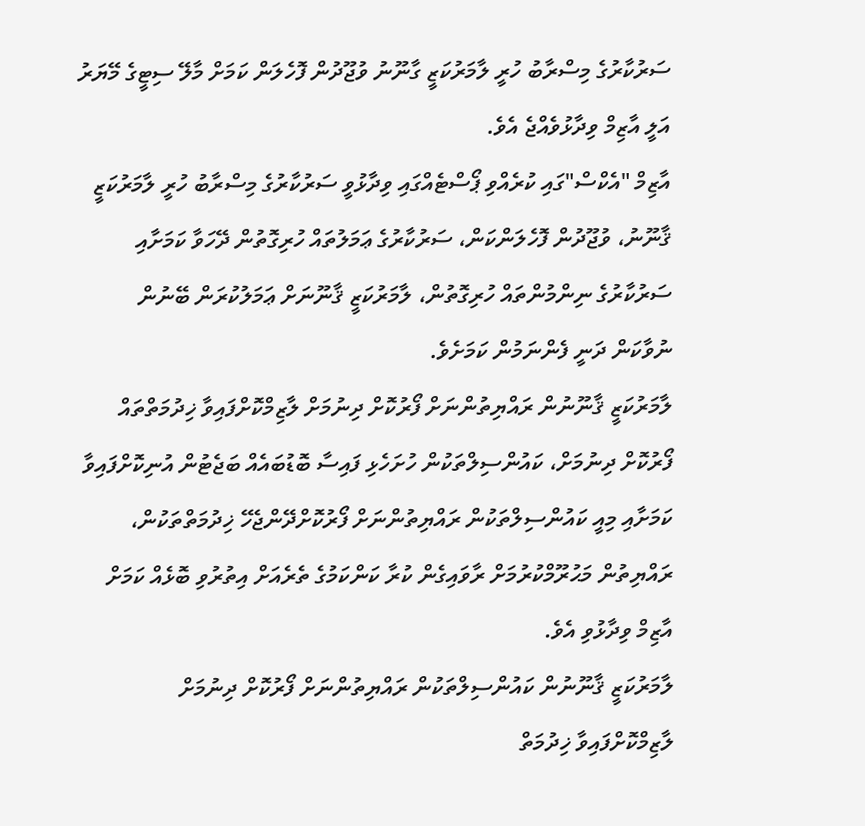ސަރުކާރުގެ މިސްރާބު ހުރީ ލާމަރުކަޒީ ގާނޫނު ވުޖޫދުން ފޮހެލަން ކަމަށް މާލޭ ސިޓީގެ މޭޔަރު އަލީ އާޒިމް ވިދާޅުވެއްޖެ އެވެ.
އާޒިމް "އެކްސް"ގައި ކުރެއްވި ޕޯސްޓެއްގައި ވިދާޅުވީ ސަރުކާރުގެ މިސްރާބު ހުރީ ލާމަރުކަޒީ ޤާނޫނު، ވުޖޫދުން ފޮހެލަންކަން، ސަރުކާރުގެ ޢަމަލުތައް ހުރިގޮތުން ދޭހަވާ ކަމަށާއި ސަރުކާރުގެ ނިންމުންތައް ހުރިގޮތުން، ލާމަރުކަޒީ ޤާނޫނަށް ޢަމަލުކުރަން ބޭނުން ނުވާކަން ދަނީ ފެންނަމުން ކަމަށެވެ.
ލާމަރުކަޒީ ޤާނޫނުން ރައްޔިތުންނަށް ފޯރުކޮށް ދިނުމަށް ލާޒިމްކޮށްފައިވާ ޚިދުމަތްތައް ފޯރުކޮށް ދިނުމަށް، ކައުންސިލްތަކުން ހުށަހެޅި ފައިސާ ބޮޑުބައެއް ބަޖެޓުން އުނިކޮށްފައިވާ ކަމަށާއި މިއީ ކައުންސިލްތަކުން ރައްޔިތުންނަށް ފޯރުކޮށްދޭންޖެހޭ ޚިދުމަތްތަކުން، ރައްޔިތުން މަޙުރޫމްކުރުމަށް ރާވައިގެން ކުރާ ކަންކަމުގެ ތެރެއަށް އިތުރުވި ބޮޅެއް ކަމަށް އާޒިމް ވިދާޅުވި އެވެ.
ލާމަރުކަޒީ ޤާނޫނުން ކައުންސިލްތަކުން ރައްޔިތުންނަށް ފޯރުކޮށް ދިނުމަށް ލާޒިމްކޮށްފައިވާ ޚިދުމަތް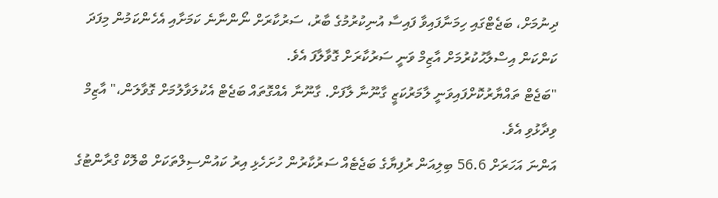ދިނުމަށް، ބަޖެޓްގައި ހިމަނާފައިވާ ފައިސާ އުނިކުރުމުގެ ބާރު، ސަރުކާރަށް ނޯންނާނެ ކަމަށާއި އެހެންކަމުން މިފަދަ ކަންކަން އިސްލާޙުކުރުމަށް އާޒިމް ވަނީ ސަރުކާރަށް ގޮވާލާފަ އެވެ.
"ބަޖެޓް ތައްޔާރުކޮށްފައިވަނީ ލާމަރުކަޒީ ގާނޫނާ ލާފަށް. ގާނޫނާ އެއްގޮތައް ބަޖެޓް އެކުލަވާލުމަށް ގޮވާލަން،" އާޒިމް ވިދާޅުވި އެވެ.
އަންނަ އަހަރަށް 56.6 ބިލިއަން ރުފިޔާގެ ބަޖެޓެއް ސަރުކާރުން ހުށަހެޅި އިރު ކައުންސިލްތަކަށް ބްލޮކް ގްރާންޓުގެ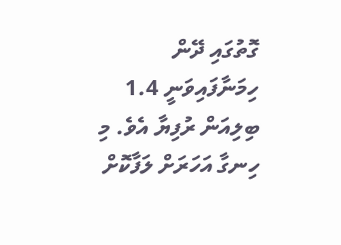ގޮތުގައި ދޭން ހިމަނާފައިވަނީ 1.4 ބިލިއަން ރުފިޔާ އެވެ. މި ހިނގާ އަހަރަށް ލަފާކޮށް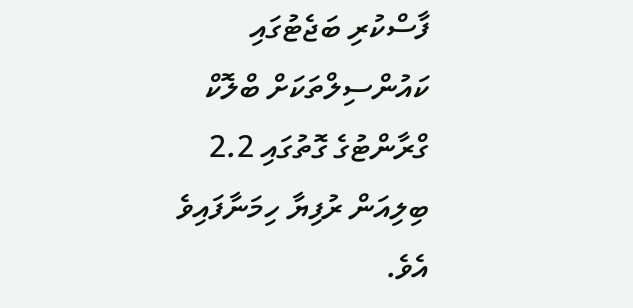ފާސްކުރި ބަޖެޓުގައި ކައުންސިލްތަކަށް ބްލޮކް ގްރާންޓުގެ ގޮތުގައި 2.2 ބިލިއަން ރުފިޔާ ހިމަނާފައިވެ އެވެ.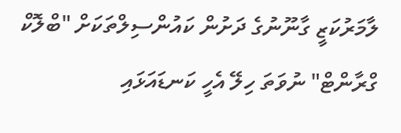ލާމަރުކަޒީ ގާނޫނުގެ ދަށުން ކައުންސިލްތަކަށް "ބްލޮކް ގްރާންޓް" ނުވަތަ ހިލޭ އެހީ ކަނޑައަޅައި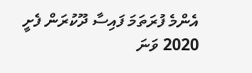އެންމެ ފުރަތަމަ ފައިސާ ދޫކުރަން ފެށީ 2020 ވަނަ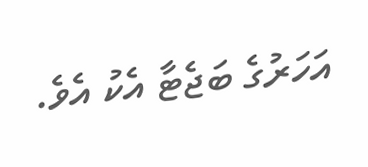އަހަރުގެ ބަޖެޓާ އެކު އެވެ.